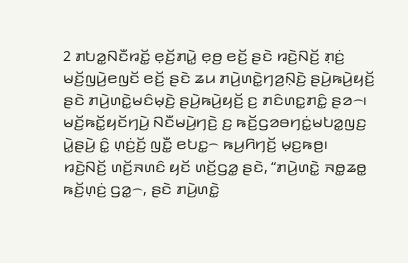2 ꤊꤝꤤ꤭ꤡꤢꤪꤙꤢꤩ꤭ ꤕ꤫ꤢꤩ꤬ꤊꤣꤧ꤭ ꤕ꤫ꤥ꤬ ꤕꤢꤩ꤬ ꤔꤢꤧ ꤙꤢꤧ꤬ꤡꤢꤩ꤬ ꤊ꤫ꤢꤦ꤬ ꤗꤢꤩ꤬ꤜꤣꤧ꤬ꤕꤜꤢꤩ ꤕꤢꤩ꤬ ꤔꤢꤧ ꤘꤣ ꤊꤣꤧ꤬ꤛꤢꤧ꤭ꤚꤤ꤬ꤡ꤫ꤢꤧ꤬ ꤔꤣꤧ꤬ꤒꤣꤧ꤬ꤟꤢꤩ꤬ ꤔꤢꤧ ꤊꤣꤧ꤬ꤛꤢꤧ꤭ꤗꤢꤨꤗ꤫ꤢꤧ꤬ ꤔꤣꤧ꤬ꤒꤣꤧ꤬ꤟꤢꤩ꤬ ꤢ꤬ ꤊꤢꤨꤛꤢ꤭ꤊꤢꤨ꤭ ꤔꤤ꤮꤯ ꤗꤢꤩ꤬ꤒꤢꤩ꤭ꤟꤢꤩꤚꤣꤧ꤬ ꤡꤢꤪꤗꤣꤧ꤬ꤚꤢꤧ꤬ ꤢ꤬ ꤒꤢꤩ꤬ꤞꤤꤋꤚꤢꤦ꤭ꤗꤝꤤ꤭ꤜꤢ꤬ ꤣꤧ꤭ꤔꤣꤧ꤬ ꤢꤨ꤭ ꤛ꤫ꤢꤦ꤬ꤢꤩ꤬ ꤜꤢꤪ꤭ ꤕꤝꤢ꤭꤮ ꤒꤣ꤬ꤖꤚꤢꤩ꤬ ꤗ꤫ꤢ꤬ꤒꤥ꤬꤯
ꤙꤢꤧ꤬ꤡꤢꤩ꤬ ꤛꤢꤩ꤬ꤏꤛꤢꤨ ꤟꤢꤩ ꤛꤢꤩ꤬ꤞꤤ꤭ ꤔꤢꤧ, “ꤊꤣꤧ꤬ꤛꤢꤧ꤭ ꤏꤥ꤭ꤘꤥ꤭ ꤒꤢꤩ꤬ꤛ꤫ꤢꤦ꤬ ꤞꤤ꤭꤮, ꤔꤢꤧ ꤊꤣꤧ꤬ꤛꤢꤧ꤭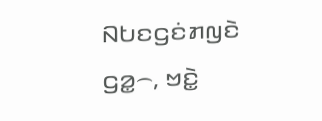ꤡꤝꤢꤞꤢꤦꤊꤜꤢꤧ ꤞꤤ꤭꤮, ꤠꤢꤧ꤭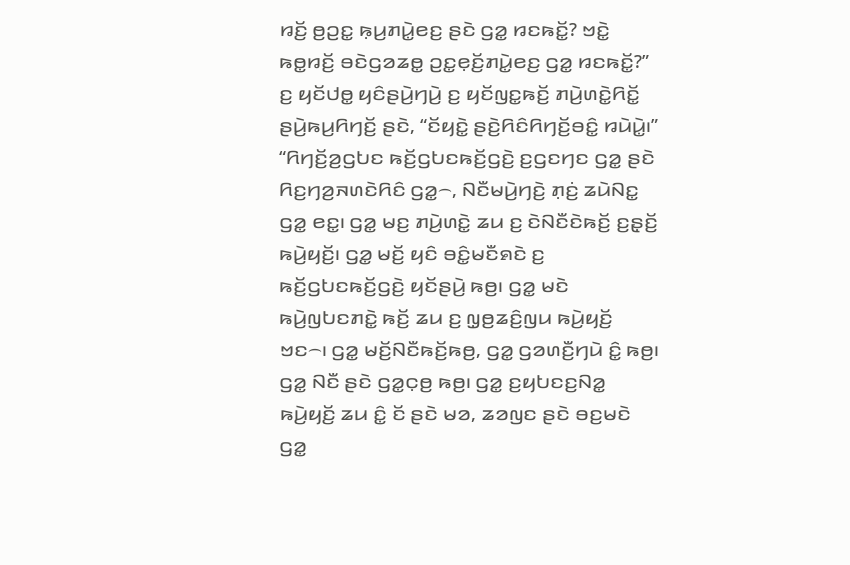ꤙꤢꤩ꤬ ꤥ꤬ꤑꤢ꤭ ꤒ꤫ꤣ꤬ꤊꤣꤧ꤭ꤕꤢ꤬ ꤔꤢꤧ ꤞꤤ꤭ ꤙꤢꤒꤢꤩ꤭? ꤠꤢꤧ꤭ ꤒꤥ꤭ꤙꤢꤩ꤬ ꤋꤢꤧꤞꤤꤘꤥ꤭ ꤑꤢ꤭ꤕ꤫ꤢꤩ꤬ꤊꤣꤧ꤭ꤕꤢ꤬ ꤞꤤ꤭ ꤙꤢꤒꤢꤩ꤭?” ꤢ꤬ ꤟꤢꤩꤓꤥ꤭ ꤟꤢꤨꤔꤣꤧ꤬ꤚꤣꤧ꤬ ꤢ꤬ ꤟꤢꤩꤜꤢ꤭ꤒꤢꤩ꤬ ꤊꤣꤧ꤬ꤛꤢꤧ꤭ꤖꤢꤩ꤭ ꤔꤣꤧ꤬ꤒꤣ꤬ꤖꤚꤢꤩ꤬ ꤔꤢꤧ, “ꤢꤩꤟꤢꤧ꤭ ꤔꤢꤧ꤬ꤖꤢꤨꤖꤚꤢꤩ꤬ꤋꤢꤨ꤭ ꤙꤣꤧꤣꤧ꤭꤯”
“ꤖꤚꤢꤩ꤬ꤤ꤬ꤞꤝꤢ ꤒꤢꤩ꤬ꤞꤝꤢꤒꤢꤩ꤬ꤞꤢꤧ꤬ ꤢ꤬ꤞꤢꤚꤢ ꤞꤤ꤭ ꤔꤢꤧ ꤖꤢ꤬ꤚꤤ꤬ꤏꤛꤢꤧꤖꤢꤨ ꤞꤤ꤭꤮, ꤡꤢꤪꤗꤣꤧ꤬ꤚꤢꤧ꤬ ꤊ꤫ꤢꤦ꤬ ꤘꤣꤧꤡꤢ꤭ ꤞꤤ꤭ ꤕꤢ꤭꤯ ꤞꤤ꤭ ꤗꤢ꤬ ꤊꤣꤧ꤬ꤛꤢꤧ꤭ ꤘꤣ ꤢ꤬ ꤢꤧꤡꤢꤪꤢꤧꤒꤢꤩ꤬ ꤢ꤬ꤔ꤫ꤢꤩ꤬ ꤒꤣꤧ꤬ꤟꤢꤩ꤬꤯ ꤞꤤ꤭ ꤗꤢꤩ꤬ ꤟꤢꤨ ꤋꤢꤨ꤭ꤗꤢꤪꤎꤢꤧ ꤢ꤬ ꤒꤢꤩ꤬ꤞꤝꤢꤒꤢꤩ꤬ꤞꤢꤧ꤬ ꤟꤢꤩꤔꤣꤧ꤬ ꤒꤥ꤬꤯ ꤞꤤ꤭ ꤗꤢꤧ ꤒꤣꤧ꤬ꤜꤝꤢꤊꤢꤧ꤭ ꤒꤢꤩ꤬ ꤘꤣ ꤢ꤬ ꤜ꤫ꤥ꤬ꤘꤢꤨ꤬ꤜꤣ ꤒꤣꤧ꤬ꤟꤢꤩ꤬ ꤠꤢ꤮꤯ ꤞꤤ꤭ ꤗꤢꤩ꤬ꤡꤢꤪꤒꤢꤩ꤬ꤒꤥ꤬, ꤞꤤ꤭ ꤞꤤꤛꤢꤪ꤬ꤚꤣꤧ ꤢꤨ꤭ ꤒꤥ꤬꤯ ꤞꤤ꤭ ꤡꤢꤪ ꤔꤢꤧ ꤞꤤ꤭ꤍ꤫ꤥ꤬ ꤒꤥ꤬꤯ ꤞꤤ꤭ ꤢ꤬ꤟꤝꤢꤢ꤬ꤡꤤ꤭ ꤒꤣꤧ꤬ꤟꤢꤩ꤬ ꤘꤣ ꤢꤨ꤭ ꤢꤩ ꤔꤢꤧ ꤗꤤ, ꤘꤤꤜꤢ ꤔꤢꤧ ꤋꤢ꤬ꤗꤢꤧ ꤞꤤ꤭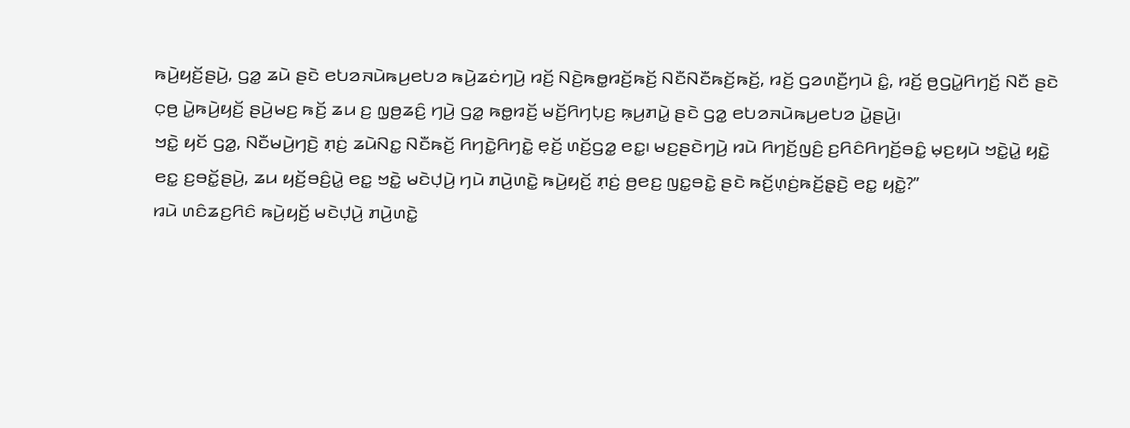ꤒꤣꤧ꤬ꤟꤢꤩ꤬ꤔꤣꤧ꤬, ꤞꤤ꤭ ꤘꤣꤧ ꤔꤢꤧ ꤕꤝꤤꤏꤣꤧꤒꤣ꤬ꤕꤝꤤ ꤒꤣꤧ꤬ꤘꤢꤦꤚꤣꤧ꤬ ꤙꤢꤩ꤬ ꤡꤢꤧ꤬ꤒꤥ꤭ꤙꤢꤩ꤬ꤒꤢꤩ꤬ ꤡꤢꤪꤡꤢꤪꤒꤢꤩ꤬ꤒꤢꤩ꤬, ꤙꤢꤩ꤬ ꤞꤤꤛꤢꤪ꤬ꤚꤣꤧ ꤢꤨ꤭, ꤙꤢꤩ꤬ ꤥ꤬ꤞꤣꤧ꤭ꤖꤚꤢꤩ꤬ ꤡꤢꤪ ꤔꤢꤧ ꤍ꤫ꤥ꤬ ꤣꤧ꤭ꤒꤣꤧ꤬ꤟꤢꤩ꤬ ꤔꤣꤧ꤬ꤗꤢ꤬ ꤒꤢꤩ꤬ ꤘꤣ ꤢ꤬ ꤜ꤫ꤥ꤬ꤘꤢꤨ꤬ ꤚꤣꤧ꤬ ꤞꤤ꤭ ꤒꤥ꤭ꤙꤢꤩ꤬ ꤗꤢꤩ꤬ꤖꤚꤝ꤫ꤢ꤬ ꤒ꤫ꤣ꤬ꤊꤣꤧ꤭ ꤔꤢꤧ ꤞꤤ꤭ ꤕꤝꤤꤏꤣꤧꤒꤣ꤬ꤕꤝꤤ ꤣꤧ꤭ꤔꤣꤧ꤬꤯
ꤠꤢꤧ꤭ ꤟꤢꤩ ꤞꤤ꤭, ꤡꤢꤪꤗꤣꤧ꤬ꤚꤢꤧ꤬ ꤊ꤫ꤢꤦ꤬ ꤘꤣꤧꤡꤢ꤭ ꤡꤢꤪꤒꤢꤩ꤬ ꤖꤚꤢꤧ꤭ꤖꤚꤢꤧ꤭ ꤕ꤫ꤢꤩ꤬ ꤛꤢꤩ꤬ꤞꤤ꤭ ꤕꤢ꤭꤯ ꤗꤢ꤬ꤔꤢꤧꤚꤣꤧ꤬ ꤙꤣꤧ ꤖꤚꤢꤩ꤬ꤜꤢꤨ꤬ ꤢ꤬ꤖꤢꤨꤖꤚꤢꤩ꤬ꤋꤢꤨ꤭ ꤗ꤫ꤢ꤬ꤟꤣꤧ ꤠꤢꤧ꤭ꤣꤧ꤭ ꤟꤢꤧ꤭ ꤕꤢ꤭ ꤢ꤬ꤋꤢꤩ꤭ꤔꤣꤧ꤬, ꤘꤣ ꤟꤢꤩ꤬ꤋꤢꤨ꤬ꤣꤧ꤭ ꤕꤢ꤭ ꤠꤢꤧ꤭ ꤗꤢꤧꤓ꤫ꤣꤧ꤬ ꤚꤣꤧ ꤊꤣꤧ꤬ꤛꤢꤧ꤭ ꤒꤣꤧ꤬ꤟꤢꤩ꤬ ꤊ꤫ꤢꤦ꤬ ꤥ꤬ꤕꤢ꤬ ꤜꤢ꤭ꤋꤢꤧ꤭ ꤔꤢꤧ ꤒꤢꤩ꤬ꤛ꤫ꤢꤦ꤬ꤒꤢꤩ꤬ꤔ꤫ꤢꤧ꤬ ꤕꤢ꤭ ꤟꤢꤧ꤭?”
ꤙꤣꤧ ꤛꤢꤨꤘꤢ꤬ꤖꤢꤨ ꤒꤣꤧ꤬ꤟꤢꤩ꤬ ꤗꤢꤧꤓ꤫ꤣꤧ꤬ ꤊꤣꤧ꤬ꤛꤢꤧ꤭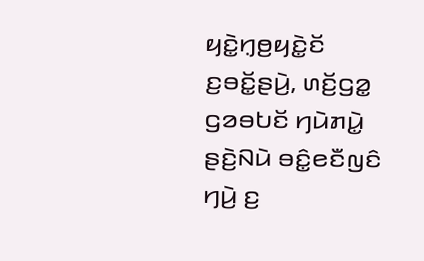ꤟꤢꤧ꤭ꤚ꤫ꤥ꤬ꤟꤢꤧ꤭ꤢꤩ ꤢ꤬ꤋꤢꤩ꤭ꤔꤣꤧ꤬, ꤛꤢꤩ꤬ꤞꤤ꤭ ꤞꤤꤋꤝꤢꤩ ꤚꤣꤧꤊꤣꤧ꤭ ꤔꤢꤧ꤬ꤡꤣꤧ ꤋꤢꤨ꤭ꤕꤢꤪꤜꤢꤨ ꤚꤣꤧ꤬ ꤢ꤬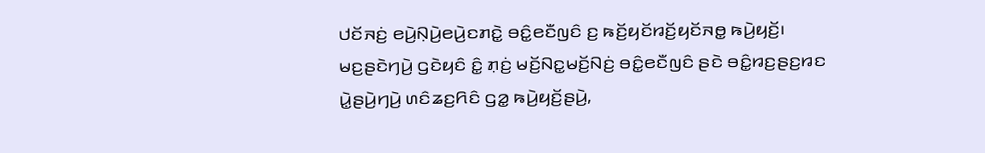ꤓꤢꤩꤏꤢꤦ꤬ ꤕꤣꤧ꤬ꤡ꤫ꤣꤧ꤬ꤕꤣꤧ꤬ꤢꤊꤢꤧ꤭ ꤋꤢꤨ꤭ꤕꤢꤪꤜꤢꤨ ꤢ꤬ ꤒꤢꤩ꤬ꤟꤢꤩꤙꤢꤩ꤬ꤟꤢꤩꤏꤥ꤭ ꤒꤣꤧ꤬ꤟꤢꤩ꤬꤯
ꤗꤢ꤬ꤔꤢꤧꤚꤣꤧ꤬ ꤞꤢꤧꤟꤢꤨ ꤢꤨ꤭ ꤊ꤫ꤢꤦ꤬ ꤗꤢꤩ꤬ꤡꤢ꤭ꤗꤢꤩ꤬ꤡꤢꤦ꤬ ꤋꤢꤨ꤭ꤕꤢꤪꤜꤢꤨ ꤔꤢꤧ ꤋꤢꤨ꤭ꤙꤢ꤬ꤔꤢ꤬ꤙꤢ ꤣꤧ꤭ꤔꤣꤧ꤬ꤚꤣꤧ꤬ ꤛꤢꤨꤘꤢ꤬ꤖꤢꤨ ꤞꤤ꤭ ꤒꤣꤧ꤬ꤟꤢꤩ꤬ꤔꤣꤧ꤬,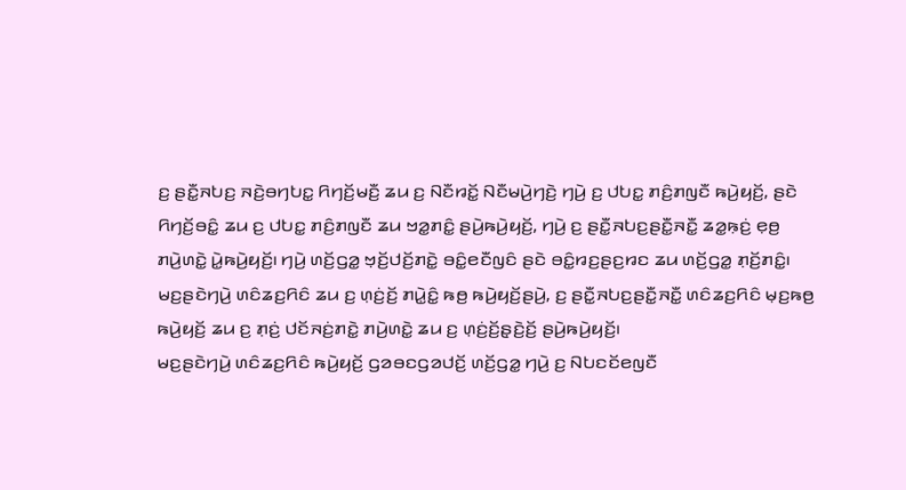ꤢ꤬ ꤔꤢꤪ꤭ꤏꤝꤢ꤬ ꤏꤢꤧ꤬ꤋꤚꤝꤢ꤭ ꤖꤚꤢꤩ꤬ꤗꤢꤪ꤬ ꤘꤣ ꤢ꤬ ꤡꤢꤪꤙꤢꤩ꤭ ꤡꤢꤪꤗꤣꤧ꤬ꤚꤢꤧ꤬ ꤚꤣꤧ꤬ ꤢ꤬ ꤓꤝꤢ꤭ ꤊꤢꤨ꤬ꤊꤜꤢꤪ ꤒꤣꤧ꤬ꤟꤢꤩ꤬, ꤔꤢꤧ ꤖꤚꤢꤩ꤬ꤋꤢꤨ꤭ ꤘꤣ ꤢ꤬ ꤓꤝꤢ꤭ ꤊꤢꤨ꤬ꤊꤜꤢꤪ ꤘꤣ ꤠꤤ꤭ꤊꤢꤨ꤭ ꤔꤣꤧ꤬ꤒꤣꤧ꤬ꤟꤢꤩ꤬, ꤚꤣꤧ꤬ ꤢ꤬ ꤔꤢꤪ꤭ꤏꤝꤢ꤬ꤔꤢꤪ꤭ꤏꤢꤪ꤭ ꤘꤤ꤭ꤒ꤫ꤢꤦ꤬ ꤕ꤫ꤥ꤬ ꤊꤣꤧ꤬ꤛꤢꤧ꤭ ꤣꤧ꤭ꤒꤣꤧ꤬ꤟꤢꤩ꤬꤯ ꤚꤣꤧ꤬ ꤛꤢꤩ꤬ꤞꤤ꤭ ꤠ꤫ꤢꤩ꤬ꤓꤢꤩ꤬ꤊꤢꤧ꤭ ꤋꤢꤨ꤭ꤕꤢꤪꤜꤢꤨ ꤔꤢꤧ ꤋꤢꤨ꤭ꤙꤢ꤬ꤔꤢ꤬ꤙꤢ ꤘꤣ ꤛꤢꤩ꤬ꤞꤤ꤭ ꤊ꤫ꤢꤩ꤬ꤊꤢꤨ꤭꤯
ꤗꤢ꤬ꤔꤢꤧꤚꤣꤧ꤬ ꤛꤢꤨꤘꤢ꤬ꤖꤢꤨ ꤘꤣ ꤢ꤬ ꤛ꤫ꤢꤦ꤬ꤢꤩ꤬ ꤊꤣꤧ꤭ꤢꤨ꤭ ꤒꤥ꤬ ꤒꤣꤧ꤬ꤟꤢꤩ꤬ꤔꤣꤧ꤬, ꤢ꤬ ꤔꤢꤪ꤭ꤏꤝꤢ꤬ꤔꤢꤪ꤭ꤏꤢꤪ꤭ ꤛꤢꤨꤘꤢ꤬ꤖꤢꤨ ꤗ꤫ꤢ꤬ꤒꤥ꤬ ꤒꤣꤧ꤬ꤟꤢꤩ꤬ ꤘꤣ ꤢ꤬ ꤊ꤫ꤢꤦ꤬ ꤓꤢꤩꤏꤢꤦ꤬ꤊꤢꤧ꤭ ꤊꤣꤧ꤬ꤛꤢꤧ꤭ ꤘꤣ ꤢ꤬ ꤛ꤫ꤢꤦ꤬ꤢꤩ꤬ꤔ꤫ꤢꤧ꤬ꤢꤩ꤬ ꤔꤣꤧ꤬ꤒꤣꤧ꤬ꤟꤢꤩ꤬꤯
ꤗꤢ꤬ꤔꤢꤧꤚꤣꤧ꤬ ꤛꤢꤨꤘꤢ꤬ꤖꤢꤨ ꤒꤣꤧ꤬ꤟꤢꤩ꤬ ꤞꤤꤋꤢꤞꤤꤓꤢꤩ꤬ ꤛꤢꤩ꤬ꤞꤤ꤭ ꤚꤣꤧ꤬ ꤢ꤬ ꤡꤝꤢꤢꤩꤕꤜꤢꤪ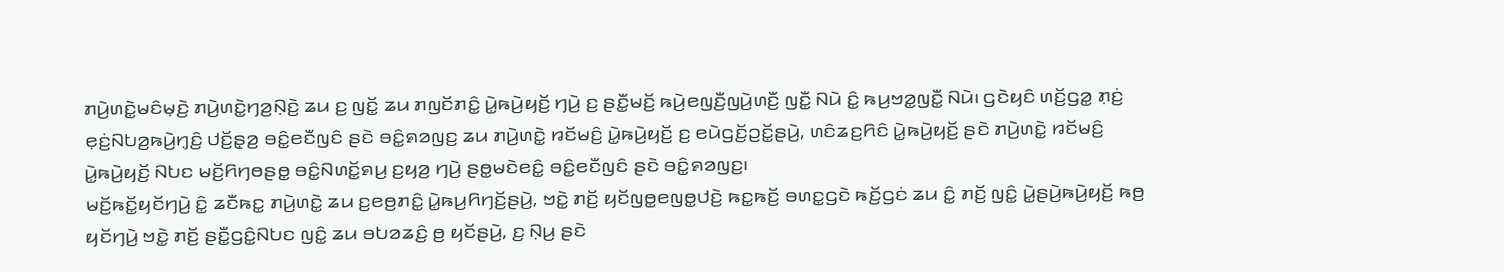ꤊꤣꤧ꤬ꤛꤢꤧ꤭ꤗꤢꤨꤗ꤫ꤢꤧ꤬ ꤊꤣꤧ꤬ꤛꤢꤧ꤭ꤚꤤ꤬ꤡ꤫ꤢꤧ꤬ ꤘꤣ ꤢ꤬ ꤜꤢꤩ꤭ ꤘꤣ ꤊꤜꤢꤩꤊꤢꤨ꤭ ꤣꤧ꤭ꤒꤣꤧ꤬ꤟꤢꤩ꤬ ꤚꤣꤧ꤬ ꤢ꤬ ꤔꤢꤪ꤭ꤗꤢꤩ꤬ ꤒꤣꤧ꤬ꤕꤜꤢꤪ꤬ꤜꤣꤧ꤬ꤛꤢꤪ꤬ ꤜꤢꤪ꤭ ꤡꤣꤧ ꤢꤨ꤭ ꤒꤣ꤬ꤠꤤ꤭ꤜꤢꤪ꤭ ꤡꤣꤧ꤯ ꤞꤢꤧꤟꤢꤨ ꤛꤢꤩ꤬ꤞꤤ꤭ ꤊ꤫ꤢꤦ꤬ ꤕ꤫ꤢꤦ꤬ꤡꤝꤤ꤬ꤒꤣꤧ꤬ꤚ꤫ꤢꤨ꤬ ꤓꤢꤩ꤬ꤔ꤫ꤤ꤬ ꤋꤢꤨ꤭ꤕꤢꤪꤜꤢꤨ ꤔꤢꤧ ꤋꤢꤨ꤭ꤎꤤꤜꤢ꤬ ꤘꤣ ꤊꤣꤧ꤬ꤛꤢꤧ꤭ ꤙꤢꤩꤗꤢꤨ꤬ ꤣꤧ꤭ꤒꤣꤧ꤬ꤟꤢꤩ꤬ ꤢ꤬ ꤕꤣꤧꤞꤢꤩ꤬ꤑꤢꤩ꤭ꤔꤣꤧ꤬, ꤛꤢꤨꤘꤢ꤬ꤖꤢꤨ ꤣꤧ꤭ꤒꤣꤧ꤬ꤟꤢꤩ꤬ ꤔꤢꤧ ꤊꤣꤧ꤬ꤛꤢꤧ꤭ ꤙꤢꤩꤗꤢꤨ꤬ ꤣꤧ꤭ꤒꤣꤧ꤬ꤟꤢꤩ꤬ ꤡꤝꤢ ꤗꤢꤩ꤬ꤖꤚꤥꤔꤥ꤭ ꤋꤢꤨ꤭ꤡꤛꤢꤩ꤭ꤎꤣ꤬ ꤢ꤬ꤟꤤ꤬ ꤚꤣꤧ꤬ ꤔꤥ꤭ꤗꤢꤧꤕꤢꤨ꤭ ꤋꤢꤨ꤭ꤕꤢꤪꤜꤢꤨ ꤔꤢꤧ ꤋꤢꤨ꤭ꤎꤤꤜꤢ꤬꤯
ꤗꤢꤩ꤬ꤒꤢꤩ꤭ꤟꤢꤩꤚꤣꤧ꤬ ꤢꤨ꤭ ꤘꤢꤪꤒꤢ꤭ ꤊꤣꤧ꤬ꤛꤢꤧ꤭ ꤘꤣ ꤢ꤬ꤕꤥ꤬ꤊꤢꤨ꤭ ꤣꤧ꤭ꤒꤣ꤬ꤖꤚꤢꤩ꤬ꤔꤣꤧ꤬, ꤠꤢꤧ꤭ ꤊꤢꤩ꤬ ꤟꤢꤩꤜꤥ꤭ꤕꤜꤥ꤭ꤓꤢꤧ꤬ ꤒꤢ꤭ꤒꤢꤩ꤬ ꤋꤛꤢ꤭ꤞꤢꤧ ꤒꤢꤩ꤬ꤞꤢꤦ ꤘꤣ ꤢꤨ꤭ ꤊꤢꤩ꤬ ꤜꤢꤨ꤭ ꤣꤧ꤭ꤔꤣꤧ꤬ꤒꤣꤧ꤬ꤟꤢꤩ꤬ ꤒꤥ꤬ ꤟꤢꤩꤚꤣꤧ꤬ ꤠꤢꤧ꤭ ꤊꤢꤩ꤬ ꤔꤢꤪ꤭ꤞꤢꤨ꤭ꤡꤝꤢ ꤜꤢꤨ꤭ ꤘꤣ ꤋꤝꤤꤘꤢꤨ꤬ ꤥ꤬ ꤟꤢꤩꤔꤣꤧ꤬, ꤢ꤬ ꤡ꤫ꤣ꤬ ꤔꤢꤧ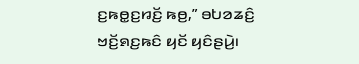ꤢ꤬ꤒꤥ꤭ꤢ꤬ꤙꤢꤩ꤬ ꤒꤥ꤬,” ꤋꤝꤤꤘꤢꤨ꤬ ꤠꤢꤩ꤬ꤎꤢ꤬ꤒꤢꤨ ꤟꤢꤩ ꤟꤢꤨꤔꤣꤧ꤬꤯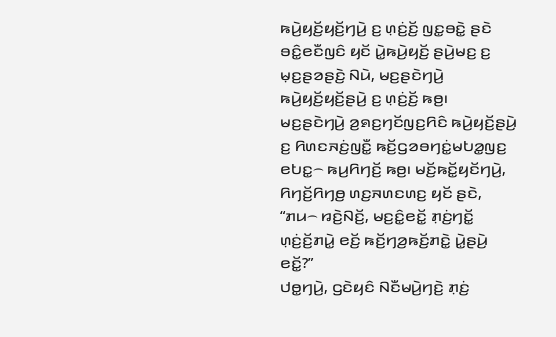ꤒꤣꤧ꤬ꤟꤢꤩ꤬ꤟꤢꤩ꤬ꤚꤣꤧ꤬ ꤢ꤬ ꤛ꤫ꤢꤦ꤬ꤢꤩ꤬ ꤜꤢ꤭ꤋꤢꤧ꤭ ꤔꤢꤧ ꤋꤢꤨ꤭ꤕꤢꤪꤜꤢꤨ ꤟꤢꤩ ꤣꤧ꤭ꤒꤣꤧ꤬ꤟꤢꤩ꤬ ꤔꤣꤧ꤬ꤗꤢ꤬ ꤢ꤬ ꤗ꤫ꤢ꤬ꤔꤤꤔꤢꤧ꤬ ꤡꤣꤧ, ꤗꤢ꤬ꤔꤢꤧꤚꤣꤧ꤬ ꤒꤣꤧ꤬ꤟꤢꤩ꤬ꤟꤢꤩ꤬ꤔꤣꤧ꤬ ꤢ꤬ ꤛ꤫ꤢꤦ꤬ꤢꤩ꤬ ꤒꤥ꤬꤯
ꤗꤢ꤬ꤔꤢꤧꤚꤣꤧ꤬ ꤤ꤬ꤎꤢ꤬ꤚꤢꤩꤜꤢ꤬ꤖꤢꤨ ꤒꤣꤧ꤬ꤟꤢꤩ꤬ꤔꤣꤧ꤬ ꤢ꤬ ꤖꤛꤢꤏꤢꤦ꤬ꤜꤢꤪ꤭ ꤒꤢꤩ꤬ꤞꤤꤋꤚꤢꤦ꤭ꤗꤝꤤ꤭ꤜꤢ꤬ ꤕꤝꤢ꤭꤮ ꤒꤣ꤬ꤖꤚꤢꤩ꤬ ꤒꤥ꤬꤯ ꤗꤢꤩ꤬ꤒꤢꤩ꤭ꤟꤢꤩꤚꤣꤧ꤬, ꤖꤚꤢꤩ꤬ꤖꤚꤥ꤬ ꤛꤢ꤬ꤏꤛꤢꤛꤢ꤬ ꤟꤢꤩ ꤔꤢꤧ, “ꤊꤣ꤮ ꤙꤢꤧ꤬ꤡꤢꤩ꤬, ꤗꤢ꤬ꤢꤨ꤭ꤕꤢꤩ꤭ ꤊ꤫ꤢꤦ꤬ꤚꤢꤩ꤭ ꤛ꤫ꤢꤦ꤬ꤢꤩ꤬ꤊꤣꤧ꤭ ꤕꤢꤩ꤬ ꤒꤢꤩ꤬ꤚꤤ꤬ꤒꤢꤩ꤬ꤊꤢꤧ꤭ ꤣꤧ꤭ꤔꤣꤧ꤬ ꤕꤢꤩ꤭?”
ꤓꤥ꤭ꤚꤣꤧ꤬, ꤞꤢꤧꤟꤢꤨ ꤡꤢꤪꤗꤣꤧ꤬ꤚꤢꤧ꤬ ꤊ꤫ꤢꤦ꤬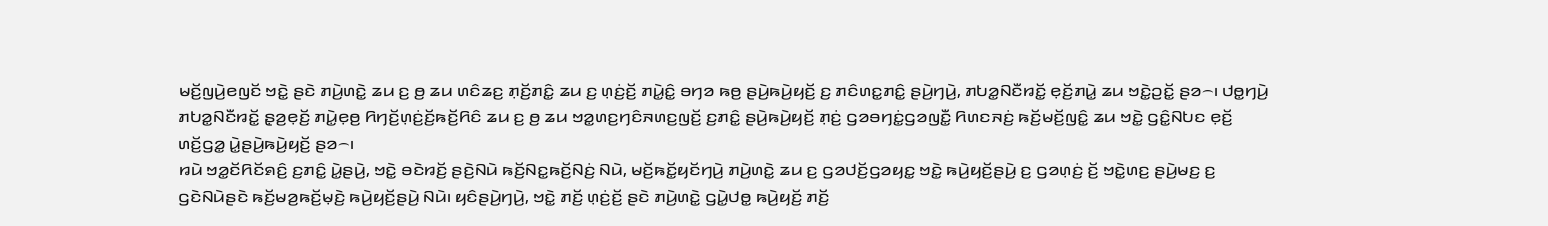ꤗꤢꤩ꤬ꤜꤣꤧ꤬ꤕꤜꤢꤩ ꤠꤢꤧ꤭ ꤔꤢꤧ ꤊꤣꤧ꤬ꤛꤢꤧ꤭ ꤘꤣ ꤢ꤬ ꤥ꤬ ꤘꤣ ꤛꤢꤨꤘꤢ꤬ ꤊ꤫ꤢꤩ꤬ꤊꤢꤨ꤭ ꤘꤣ ꤢ꤬ ꤛ꤫ꤢꤦ꤬ꤢꤩ꤬ ꤊꤣꤧ꤭ꤢꤨ꤭ ꤋꤚꤤ ꤒꤥ꤬ ꤔꤣꤧ꤬ꤒꤣꤧ꤬ꤟꤢꤩ꤬ ꤢ꤬ ꤊꤢꤨꤛꤢ꤭ꤊꤢꤨ꤭ ꤔꤣꤧ꤬ꤚꤣꤧ꤬, ꤊꤝꤤ꤭ꤡꤢꤪꤙꤢꤩ꤭ ꤕ꤫ꤢꤩ꤬ꤊꤣꤧ꤭ ꤘꤣ ꤠꤢꤧ꤭ꤑꤢꤩ꤭ ꤔꤤ꤮꤯ ꤓꤥ꤭ꤚꤣꤧ꤬ ꤊꤝꤤ꤭ꤡꤢꤪꤙꤢꤩ꤭ ꤔ꤫ꤤ꤬ꤕ꤫ꤢꤩ꤬ ꤊꤣꤧ꤭ꤕ꤫ꤥ꤬ ꤖꤚꤢꤩ꤬ꤛ꤫ꤢꤦ꤬ꤢꤩ꤬ꤒꤢꤩ꤬ꤖꤢꤨ ꤘꤣ ꤢ꤬ ꤥ꤬ ꤘꤣ ꤠꤤ꤭ꤛꤢ꤬ꤚꤢꤨꤏꤛꤢ꤬ꤜꤢꤩ꤬ ꤢ꤬ꤊꤢꤨ꤭ ꤔꤣꤧ꤬ꤒꤣꤧ꤬ꤟꤢꤩ꤬ ꤊ꤫ꤢꤦ꤬ ꤞꤤꤋꤚꤢꤦ꤭ꤞꤤꤜꤢꤪ꤭ ꤖꤛꤢꤏꤢꤦ꤬ ꤒꤢꤩ꤬ꤗꤢꤩ꤬ꤜꤢꤨ꤭ ꤘꤣ ꤠꤢꤧ꤭ ꤞꤢꤨ꤭ꤡꤝꤢ ꤕ꤫ꤢꤩ꤬ ꤛꤢꤩ꤬ꤞꤤ꤭ ꤣꤧ꤭ꤔꤣꤧ꤬ꤒꤣꤧ꤬ꤟꤢꤩ꤬ ꤔꤤ꤮꤯
ꤙꤣꤧ ꤠꤤ꤭ꤢꤩꤖꤢꤩꤎꤢꤨ꤬ ꤢ꤬ꤊꤢꤨ꤭ ꤣꤧ꤭ꤔꤣꤧ꤬, ꤠꤢꤧ꤭ ꤋꤢꤧꤙꤢꤩ꤬ ꤔꤢꤧ꤬ꤡꤣꤧ ꤒꤢꤩ꤬ꤡꤢ꤭ꤒꤢꤩ꤬ꤡꤢꤦ꤬ ꤡꤣꤧ, ꤗꤢꤩ꤬ꤒꤢꤩ꤭ꤟꤢꤩꤚꤣꤧ꤬ ꤊꤣꤧ꤬ꤛꤢꤧ꤭ ꤘꤣ ꤢ꤬ ꤞꤤꤓꤢꤩ꤬ꤞꤤꤟꤢ꤭ ꤠꤢꤧ꤭ ꤒꤣꤧ꤬ꤟꤢꤩ꤬ꤔꤣꤧ꤬ ꤢ꤬ ꤞꤤꤛ꤫ꤢꤦ꤬ ꤢꤩ꤬ ꤠꤢꤧ꤭ꤛꤢ꤬ ꤔꤣꤧ꤬ꤗꤢ꤬ ꤢ꤬ ꤞꤢꤧꤡꤣꤧꤔꤢꤧ ꤒꤢꤩ꤬ꤗꤤ꤬ꤒꤢꤩ꤬ꤗ꤫ꤢꤧ꤬ ꤒꤣꤧ꤬ꤟꤢꤩ꤬ꤔꤣꤧ꤬ ꤡꤣꤧ꤯ ꤟꤢꤨꤔꤣꤧ꤬ꤚꤣꤧ꤬, ꤠꤢꤧ꤭ ꤊꤢꤩ꤬ ꤛ꤫ꤢꤦ꤬ꤢꤩ꤬ ꤔꤢꤧ ꤊꤣꤧ꤬ꤛꤢꤧ꤭ ꤞꤣꤧ꤭ꤓꤥ꤭ ꤒꤣꤧ꤬ꤟꤢꤩ꤬ ꤊꤢꤩ꤬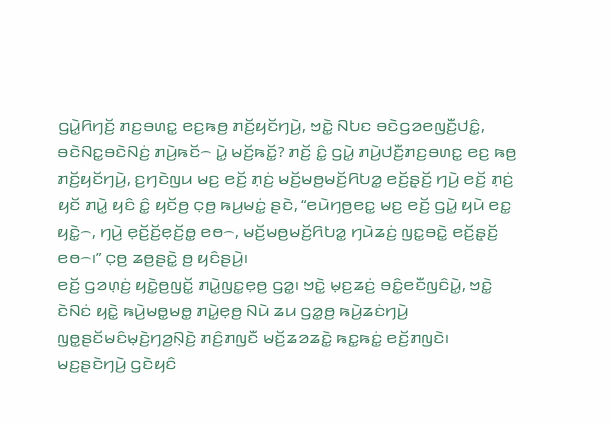ꤞꤣꤧ꤭ꤖꤚꤢꤩ꤬ ꤊꤢ꤬ꤋꤛꤢ꤭ ꤕꤢ꤬ꤒꤥ꤬ ꤊꤢꤩ꤬ꤟꤢꤩꤚꤣꤧ꤬, ꤠꤢꤧ꤭ ꤡꤝꤢ ꤋꤢꤧꤞꤤꤕꤜꤢꤪ꤬ꤓꤢꤨ꤭, ꤋꤢꤧꤡꤢ꤭ꤋꤢꤧꤡꤢꤦ꤬ ꤊꤣꤧ꤬ꤒꤢꤩ꤮ ꤣꤧ꤭ ꤗꤢꤩ꤬ꤒꤢꤩ꤭? ꤊꤢꤩ꤬ ꤢꤨ꤭ ꤞꤣꤧ꤭ ꤊꤣꤧ꤬ꤓꤢꤪ꤬ꤊꤢ꤬ꤋꤛꤢ꤭ ꤕꤢ꤬ ꤒꤥ꤬ ꤊꤢꤩ꤬ꤟꤢꤩꤚꤣꤧ꤬, ꤢ꤬ꤚꤢꤧꤜꤣ ꤗꤢ꤬ ꤕꤢꤩ꤬ ꤊ꤫ꤢꤦ꤬ ꤗꤢꤩ꤬ꤗꤥ꤬ꤗꤢꤩ꤬ꤖꤝꤤ꤭ ꤕꤢꤩ꤬ꤔ꤫ꤢꤩ꤬ ꤚꤣꤧ꤬ ꤕꤢꤩ꤬ ꤊ꤫ꤢꤦ꤬ ꤟꤢꤩ ꤊꤣꤧ꤭ ꤟꤢꤨ ꤢꤨ꤭ ꤟꤢꤩꤥ꤬ ꤍ꤫ꤥ꤬ ꤒꤣ꤬ꤗꤢꤦ꤭ ꤔꤢꤧ, “ꤕꤣꤧꤚꤥ꤬ꤕꤢ꤭ ꤗꤢ꤬ ꤕꤢꤩ꤬ ꤞꤣꤧ꤭ ꤟꤣꤧ ꤕꤢ꤭ ꤟꤢꤧ꤭꤮, ꤚꤣꤧ꤬ ꤕ꤫ꤢꤩ꤬ꤢꤩ꤬ꤕ꤫ꤢꤩ꤬ꤥ꤭ ꤕꤥ꤮, ꤗꤢꤩ꤬ꤗꤥ꤬ꤗꤢꤩ꤬ꤖꤝꤤ꤭ ꤚꤣꤧꤘꤢꤦ꤬ ꤜꤢ꤭ꤋꤢꤧ꤭ ꤕꤢꤩ꤬ꤔ꤫ꤢꤩ꤬ ꤕꤥ꤮꤯” ꤍ꤫ꤥ꤬ ꤘꤥ꤬ꤔꤢꤧ꤭ ꤥ꤬ ꤟꤢꤨꤔꤣꤧ꤬꤯
ꤕꤢꤩ꤬ ꤞꤤꤛ꤫ꤢꤦ꤬ ꤟꤢꤧ꤭ꤥ꤬ꤜꤢꤩ꤭ ꤊꤣꤧ꤭ꤜꤢ꤭ꤕ꤫ꤥ꤬ ꤞꤤ꤭꤯ ꤠꤢꤧ꤭ ꤗ꤫ꤢ꤬ꤘꤢꤦ꤬ ꤋꤢꤨ꤭ꤕꤢꤪꤜꤢꤨꤣꤧ꤭, ꤠꤢꤧ꤭ ꤢꤧꤡꤢꤦ ꤟꤢꤧ꤭ ꤒꤣꤧ꤬ꤗꤥ꤭ꤗꤥ꤭ ꤊꤣꤧ꤭ꤕ꤫ꤥ꤬ ꤡꤣꤧ ꤘꤣ ꤞꤤ꤭ꤥ꤬ ꤒꤣꤧ꤬ꤘꤢꤦꤚꤣꤧ꤬ ꤜꤥ꤭ꤔꤢꤩꤗꤢꤨꤗ꤫ꤢꤧ꤬ꤚꤤ꤬ꤡ꤫ꤢꤧ꤬ ꤊꤢꤨ꤬ꤊꤜꤢꤪ ꤗꤢꤩ꤬ꤘꤤꤘꤢꤧ꤭ ꤒꤢ꤭ꤒꤢꤦ꤭ ꤕꤢꤩ꤬ꤊꤜꤢꤧ꤯
ꤗꤢ꤬ꤔꤢꤧꤚꤣꤧ꤬ ꤞꤢꤧꤟꤢꤨ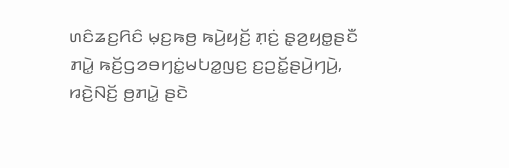ꤛꤢꤨꤘꤢ꤬ꤖꤢꤨ ꤗ꤫ꤢ꤬ꤒꤥ꤬ ꤒꤣꤧ꤬ꤟꤢꤩ꤬ ꤊ꤫ꤢꤦ꤬ ꤔ꤫ꤤ꤬ꤟꤥ꤭ꤔꤢꤪ ꤊꤣꤧ꤭ ꤒꤢꤩ꤬ꤞꤤꤋꤚꤢꤦ꤭ꤗꤝꤤ꤭ꤜꤢ꤬ ꤢ꤬ꤑꤢꤩ꤭ꤔꤣꤧ꤬ꤚꤣꤧ꤬, ꤙꤢꤧ꤬ꤡꤢꤩ꤬ ꤥ꤬ꤊꤣꤧ꤭ ꤔꤢꤧ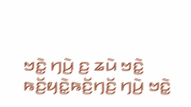ꤠꤢꤧ꤭ ꤚꤣꤧ꤬ ꤢ꤬ ꤘꤣꤧ ꤠꤢꤧ꤭ ꤒꤢꤩ꤬ꤟꤢꤧ꤭ꤒꤢꤩ꤬ꤚꤢꤩ꤬ ꤚꤣꤧ꤬ ꤠꤢꤧ꤭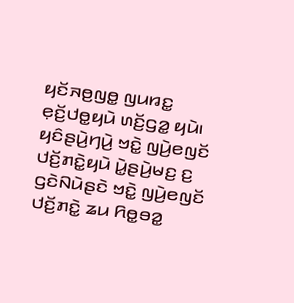ꤟꤢꤩꤏꤥ꤬ꤜꤥ꤭ ꤜꤣꤙꤢ꤭ ꤕ꤫ꤢꤩ꤬ꤓꤥ꤭ꤟꤣꤧ ꤛꤢꤩ꤬ꤞꤤ꤭ ꤟꤣꤧ꤯ ꤟꤢꤨꤔꤣꤧ꤬ꤚꤣꤧ꤬ ꤠꤢꤧ꤭ ꤜꤣꤧ꤬ꤕꤜꤢꤩ ꤓꤢꤩ꤬ꤊꤢꤧ꤭ꤟꤣꤧ ꤣꤧ꤭ꤔꤣꤧ꤬ꤗꤢ꤬ ꤢ꤬ ꤞꤢꤧꤡꤣꤧꤔꤢꤧ ꤠꤢꤧ꤭ ꤜꤣꤧ꤬ꤕꤜꤢꤩ ꤓꤢꤩ꤬ꤊꤢꤧ꤭ ꤘꤣ ꤖꤥ꤭ꤋꤤ꤭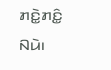ꤊꤢꤧ꤭ꤊꤢꤨ꤭ ꤡꤣꤧ꤯